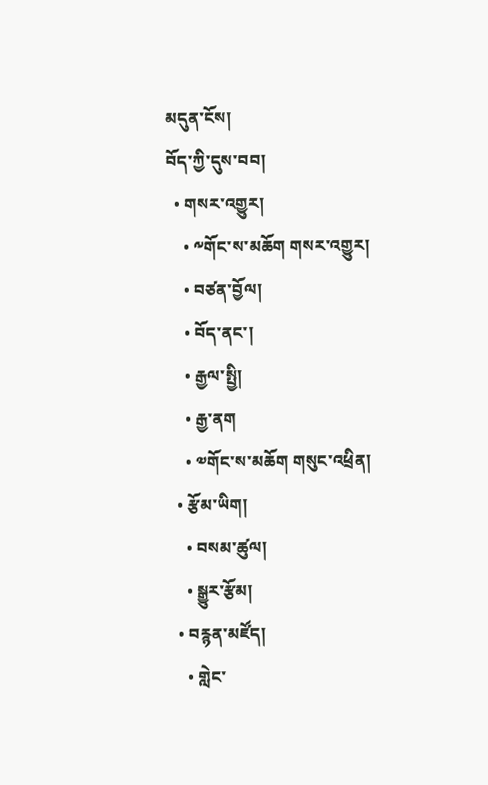མདུན་ངོས།
བོད་ཀྱི་དུས་བབ།
  • གསར་འགྱུར།
    • ༸གོང་ས་མཆོག གསར་འགྱུར།
    • བཙན་བྱོལ།
    • བོད་ནང་།
    • རྒྱལ་སྤྱི།
    • རྒྱ་ནག
    • ༧གོང་ས་མཆོག གསུང་འཕྲིན།
  • རྩོམ་ཡིག།
    • བསམ་ཚུལ།
    • སྒྱུར་རྩོམ།
  • བརྙན་མཛོད།
    • གླེང་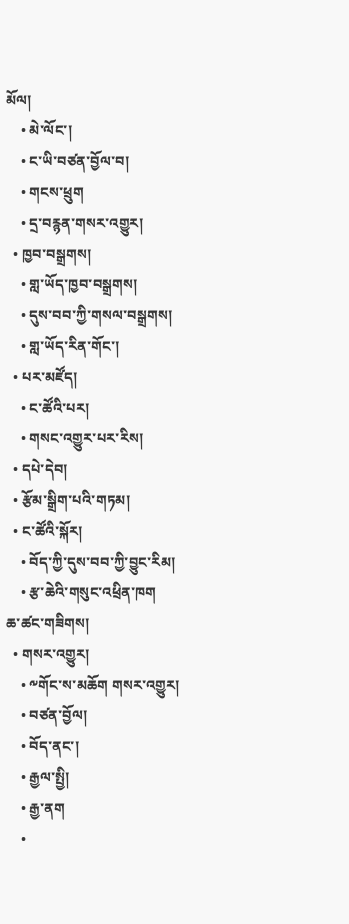མོལ།
    • མེ་ལོང་།
    • ང་ཡི་བཙན་བྱོལ་བ།
    • གངས་ཕྲུག
    • དྲ་བརྙན་གསར་འགྱུར།
  • ཁྱབ་བསྒྲགས།
    • གླ་ཡོད་ཁྱབ་བསྒྲགས།
    • དུས་བབ་ཀྱི་གསལ་བསྒྲགས།
    • གླ་ཡོད་རིན་གོང་།
  • པར་མཛོད།
    • ང་ཚོའི་པར།
    • གསང་འགྱུར་པར་རིས།
  • དཔེ་དེབ།
  • རྩོམ་སྒྲིག་པའི་གཏམ།
  • ང་ཚོའི་སྐོར།
    • བོད་ཀྱི་དུས་བབ་ཀྱི་བྱུང་རིམ།
    • རྩ་ཆེའི་གསུང་འཕྲིན་ཁག
ཆ་ཚང་གཟིགས།
  • གསར་འགྱུར།
    • ༸གོང་ས་མཆོག གསར་འགྱུར།
    • བཙན་བྱོལ།
    • བོད་ནང་།
    • རྒྱལ་སྤྱི།
    • རྒྱ་ནག
    •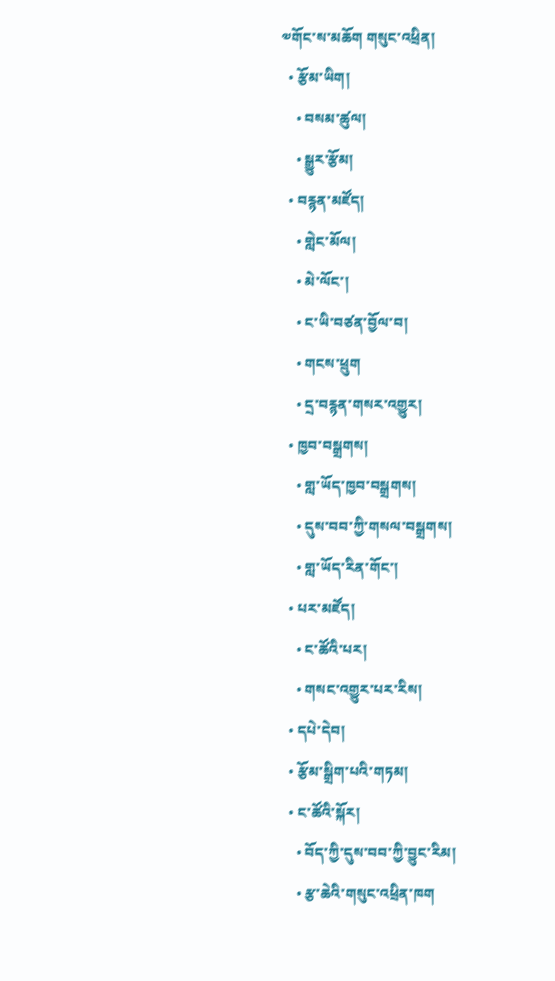༧གོང་ས་མཆོག གསུང་འཕྲིན།
  • རྩོམ་ཡིག།
    • བསམ་ཚུལ།
    • སྒྱུར་རྩོམ།
  • བརྙན་མཛོད།
    • གླེང་མོལ།
    • མེ་ལོང་།
    • ང་ཡི་བཙན་བྱོལ་བ།
    • གངས་ཕྲུག
    • དྲ་བརྙན་གསར་འགྱུར།
  • ཁྱབ་བསྒྲགས།
    • གླ་ཡོད་ཁྱབ་བསྒྲགས།
    • དུས་བབ་ཀྱི་གསལ་བསྒྲགས།
    • གླ་ཡོད་རིན་གོང་།
  • པར་མཛོད།
    • ང་ཚོའི་པར།
    • གསང་འགྱུར་པར་རིས།
  • དཔེ་དེབ།
  • རྩོམ་སྒྲིག་པའི་གཏམ།
  • ང་ཚོའི་སྐོར།
    • བོད་ཀྱི་དུས་བབ་ཀྱི་བྱུང་རིམ།
    • རྩ་ཆེའི་གསུང་འཕྲིན་ཁག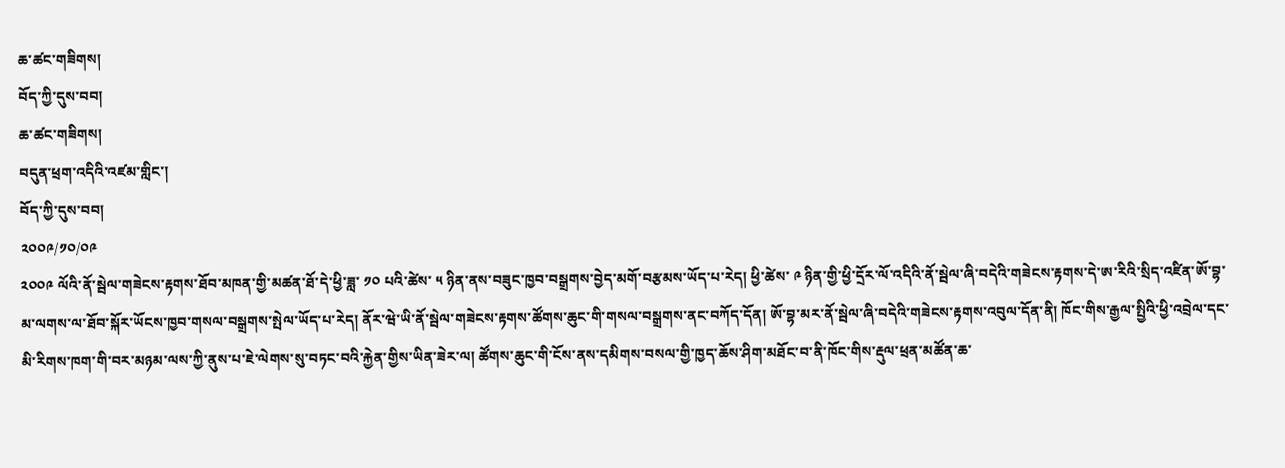ཆ་ཚང་གཟིགས།
བོད་ཀྱི་དུས་བབ།
ཆ་ཚང་གཟིགས།
བདུན་ཕྲག་འདིའི་འཛམ་གླིང་།
བོད་ཀྱི་དུས་བབ།
༢༠༠༩/༡༠/༠༩
༢༠༠༩ ལོའི་ནོ་སྦེལ་གཟེངས་རྟགས་ཐོབ་མཁན་གྱི་མཚན་ཐོ་དེ་ཕྱི་ཟླ་ ༡༠ པའི་ཚེས་ ༥ ཉིན་ནས་བཟུང་ཁྱབ་བསྒྲགས་བྱེད་མགོ་བརྩམས་ཡོད་པ་རེད། ཕྱི་ཚེས་ ༩ ཉིན་གྱི་ཕྱི་དྲོར་ལོ་འདིའི་ནོ་སྦེལ་ཞི་བདེའི་གཟེངས་རྟགས་དེ་ཨ་རིའི་སྲིད་འཛིན་ཨོ་བྷ་མ་ལགས་ལ་ཐོབ་སྐོར་ཡོངས་ཁྱབ་གསལ་བསྒྲགས་སྤེལ་ཡོད་པ་རེད། ནོར་ཝེ་ཡི་ནོ་སྦེལ་གཟེངས་རྟགས་ཚོགས་ཆུང་གི་གསལ་བསྒྲགས་ནང་བཀོད་དོན། ཨོ་བྷ་མར་ནོ་སྦེལ་ཞི་བདེའི་གཟེངས་རྟགས་འབུལ་དོན་ནི། ཁོང་གིས་རྒྱལ་སྤྱིའི་ཕྱི་འབྲེལ་དང་མི་རིགས་ཁག་གི་བར་མཉམ་ལས་ཀྱི་ནུས་པ་ཇེ་ལེགས་སུ་བཏང་བའི་རྐྱེན་གྱིས་ཡིན་ཟེར་ལ། ཚོགས་ཆུང་གི་ངོས་ནས་དམིགས་བསལ་གྱི་ཁྱད་ཆོས་ཤིག་མཐོང་བ་ནི་ཁོང་གིས་རྡུལ་ཕྲན་མཚོན་ཆ་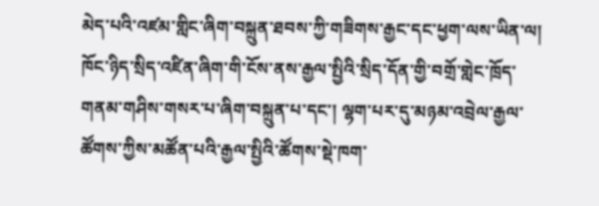མེད་པའི་འཛམ་གླིང་ཞིག་བསྐྲུན་ཐབས་ཀྱི་གཟིགས་རྒྱང་དང་ཕྱག་ལས་ཡིན་ལ། ཁོང་ཉིད་སྲིད་འཛིན་ཞིག་གི་ངོས་ནས་རྒྱལ་སྤྱིའི་སྲིད་དོན་གྱི་བགྲོ་གླེང་ཁྲོད་གནམ་གཤིས་གསར་པ་ཞིག་བསྐྲུན་པ་དང་། ལྷག་པར་དུ་མཉམ་འབྲེལ་རྒྱལ་ཚོགས་ཀྱིས་མཚོན་པའི་རྒྱལ་སྤྱིའི་ཚོགས་སྡེ་ཁག་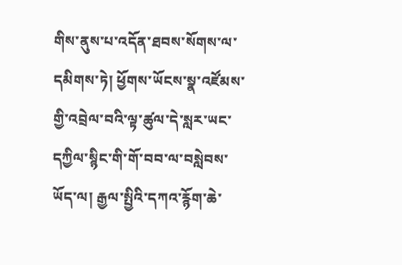གིས་ནུས་པ་འདོན་ཐབས་སོགས་ལ་དམིགས་ཏེ། ཕྱོགས་ཡོངས་སྣ་འཛོམས་གྱི་འབྲེལ་བའི་ལྟ་ཚུལ་དེ་སླར་ཡང་དཀྱིལ་སྙིང་གི་གོ་བབ་ལ་བསླེབས་ཡོད་ལ། རྒྱལ་སྤྱིའི་དཀའ་རྙོག་ཆེ་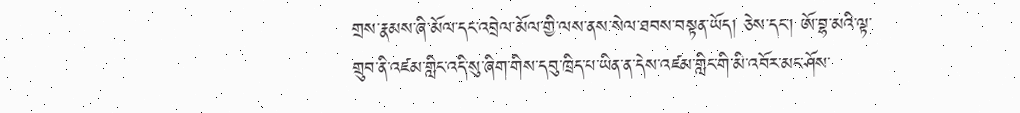གྲས་རྣམས་ཞི་མོལ་དང་འབྲེལ་མོལ་གྱི་ལས་ནས་སེལ་ཐབས་བསྟན་ཡོད། ཅེས་དང་། ཨོ་བྷ་མའི་ལྟ་གྲུབ་ནི་འཛམ་གླིང་འདི་སུ་ཞིག་གིས་དབུ་ཁྲིད་པ་ཡིན་ན་དེས་འཛམ་གླིང་གི་མི་འབོར་མང་ཤོས་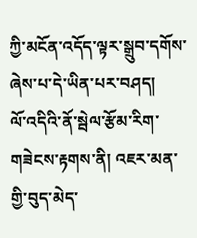ཀྱི་མངོན་འདོད་ལྟར་སྒྲུབ་དགོས་ཞེས་པ་དེ་ཡིན་པར་བཤད།
ལོ་འདིའི་ནོ་སྦེལ་རྩོམ་རིག་གཟེངས་རྟགས་ནི། འཇར་མན་གྱི་བུད་མེད་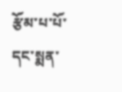རྩོམ་པ་པོ་དང་སྨན་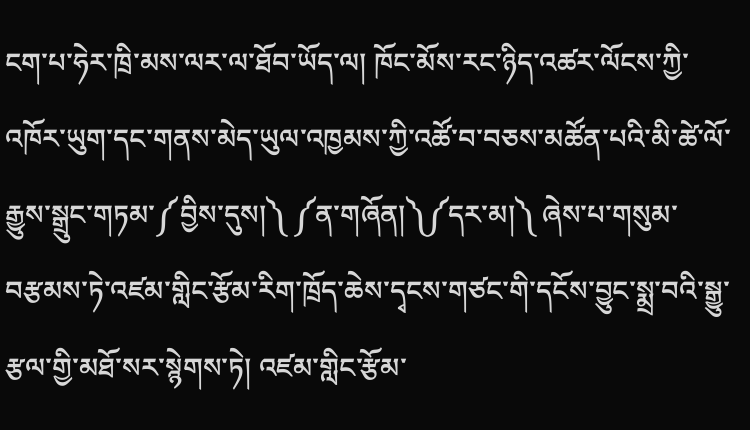ངག་པ་ཧེར་ཁྲི་མས་ལར་ལ་ཐོབ་ཡོད་ལ། ཁོང་མོས་རང་ཉིད་འཚར་ལོངས་ཀྱི་འཁོར་ཡུག་དང་གནས་མེད་ཡུལ་འཁྱམས་ཀྱི་འཚོ་བ་བཅས་མཚོན་པའི་མི་ཚེ་ལོ་རྒྱུས་སྒྲུང་གཏམ་༼བྱིས་དུས།༽ ༼ན་གཞོན།༽༼དར་མ།༽ ཞེས་པ་གསུམ་བརྩམས་ཏེ་འཛམ་གླིང་རྩོམ་རིག་ཁྲོད་ཆེས་དྭངས་གཙང་གི་དངོས་བྱུང་སྨྲ་བའི་སྒྱུ་རྩལ་གྱི་མཐོ་སར་སྙེགས་ཏེ། འཛམ་གླིང་རྩོམ་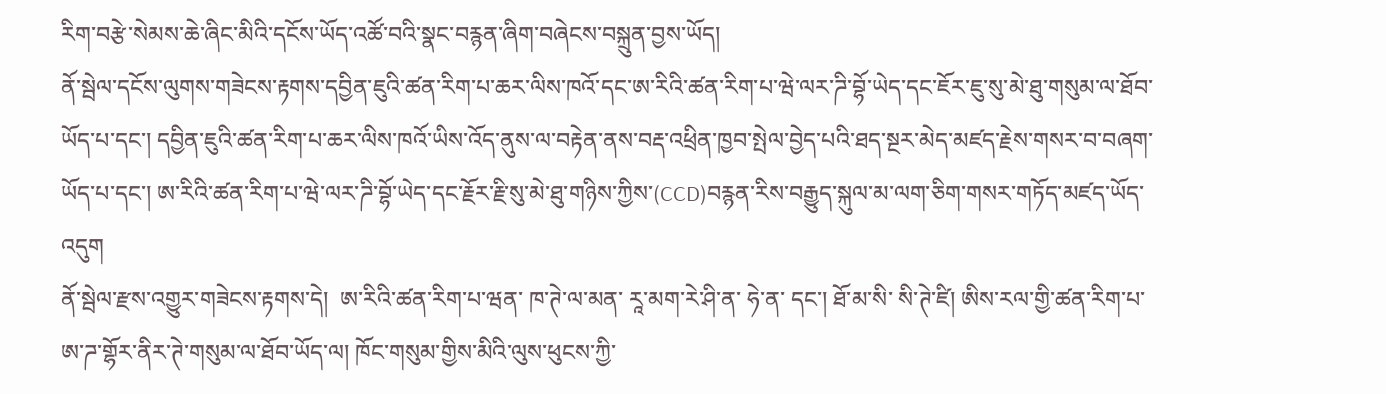རིག་བརྩེ་སེམས་ཆེ་ཞིང་མིའི་དངོས་ཡོད་འཚོ་བའི་སྣང་བརྙན་ཞིག་བཞེངས་བསྐྲུན་བྱས་ཡོད།
ནོ་སྦེལ་དངོས་ལུགས་གཟེངས་རྟགས་དབྱིན་ཇུའི་ཚན་རིག་པ་ཆར་ལིས་ཁའོ་དང་ཨ་རིའི་ཚན་རིག་པ་ཝེ་ལར་ཌི་བྷོ་ཡེད་དང་ཇོར་ཇུ་སུ་མེ་ཐུ་གསུམ་ལ་ཐོབ་ཡོད་པ་དང་། དབྱིན་ཇུའི་ཚན་རིག་པ་ཆར་ལིས་ཁའོ་ཡིས་འོད་ནུས་ལ་བརྟེན་ནས་བརྡ་འཕྲིན་ཁྱབ་སྤེལ་བྱེད་པའི་ཐད་སྔར་མེད་མཛད་རྗེས་གསར་བ་བཞག་ཡོད་པ་དང་། ཨ་རིའི་ཚན་རིག་པ་ཝེ་ལར་ཌི་བྷོ་ཡེད་དང་རྗོར་རྗི་སུ་མེ་ཐུ་གཉིས་ཀྱིས་(CCD)བརྙན་རིས་བརྒྱུད་སྐུལ་མ་ལག་ཅིག་གསར་གཏོད་མཛད་ཡོད་འདུག
ནོ་སྦེལ་རྫས་འགྱུར་གཟེངས་རྟགས་དེ།  ཨ་རིའི་ཚན་རིག་པ་ཝན་ ཁ་ཊེ་ལ་མན་ རཱ་མག་རེ་ཤི་ན་ ཧེ་ན་ དང་། ཐོ་མ་སི་ སི་ཊེ་ཛི། ཨིས་རལ་གྱི་ཚན་རིག་པ་ཨ་ཌ་གྷོར་ནིར་ཊེ་གསུམ་ལ་ཐོབ་ཡོད་ལ། ཁོང་གསུམ་གྱིས་མིའི་ལུས་ཕུངས་ཀྱི་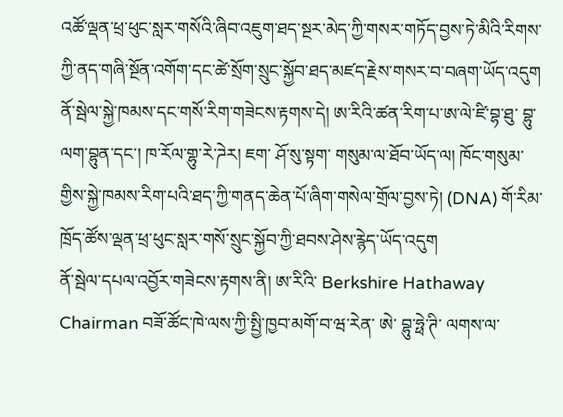འཚོ་ལྡན་ཕྲ་ཕུང་སླར་གསོའི་ཞིབ་འཇུག་ཐད་སྔར་མེད་ཀྱི་གསར་གཏོད་བྱས་ཏེ་མིའི་རིགས་ཀྱི་ནད་གཞི་སྔོན་འགོག་དང་ཚེ་སྲོག་སྲུང་སྐྱོབ་ཐད་མཛད་རྗེས་གསར་བ་བཞག་ཡོད་འདུག
ནོ་སྦེལ་སྐྱེ་ཁམས་དང་གསོ་རིག་གཟེངས་རྟགས་དེ། ཨ་རིའི་ཚན་རིག་པ་ཨ་ལེ་ཛི་བྷ་ཐུ་ བྷུ་ལག་བྷུན་དང་། ཁ་རོལ་གྷུ་རེ་ཌེར། ཇག་ ཤོ་སུ་སྟག་ གསུམ་ལ་ཐོབ་ཡོད་ལ། ཁོང་གསུམ་གྱིས་སྐྱེ་ཁམས་རིག་པའི་ཐད་ཀྱི་གནད་ཆེན་པོ་ཞིག་གསེལ་གྲོལ་བྱས་ཏེ། (DNA) གོ་རིམ་ཁྲོད་ཚོས་ལྡན་ཕྲ་ཕུང་སླར་གསོ་སྲུང་སྐྱོབ་ཀྱི་ཐབས་ཤེས་རྙེད་ཡོད་འདུག
ནོ་སྦེལ་དཔལ་འབྱོར་གཟེངས་རྟགས་ནི། ཨ་རིའི་ Berkshire Hathaway Chairman བཟོ་ཚོང་ཁེ་ལས་ཀྱི་སྤྱི་ཁྱབ་མགོ་བ་ཝ་རེན་ ཨེ་ བྷུ་ཧྥེ་ཊི་ ལགས་ལ་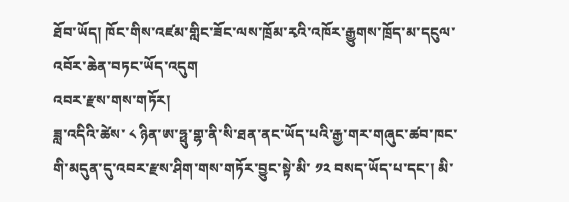ཐོབ་ཡོད། ཁོང་གིས་འཛམ་གླིང་ཟོང་ལས་ཁྲོམ་རྭའི་འཁོར་རྒྱུགས་ཁྲོད་མ་དངུལ་འབོར་ཆེན་བཏང་ཡོད་འདུག
འབར་རྫས་གས་གཏོར།
ཟླ་འདིའི་ཚེས་ ༨ ཉིན་ཨ་ཧྥུ་གྷ་ནི་སི་ཐན་ནང་ཡོད་པའི་རྒྱ་གར་གཞུང་ཚབ་ཁང་གི་མདུན་དུ་འབར་རྫས་ཤིག་གས་གཏོར་བྱུང་སྟེ་མི་ ༡༢ བསད་ཡོད་པ་དང་། མི་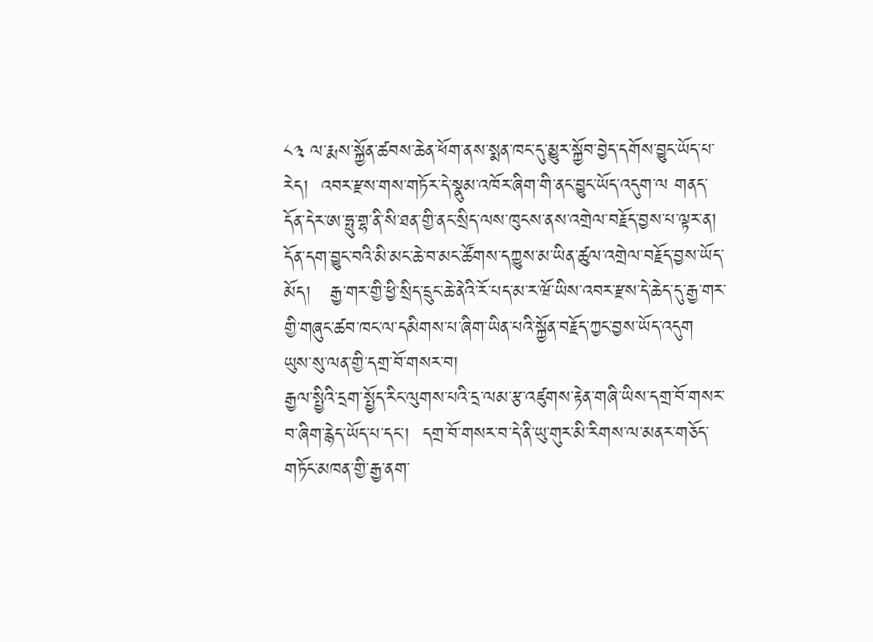༨༣ ལ་རྨས་སྐྱོན་ཚབས་ཆེན་ཕོག་ནས་སྨན་ཁང་དུ་མྱུར་སྐྱོབ་བྱེད་དགོས་བྱུང་ཡོད་པ་རེད།  འབར་རྫས་གས་གཏོར་དེ་སྣུམ་འཁོར་ཞིག་གི་ནང་བྱུང་ཡོད་འདུག་ལ གནད་དོན་དེར་ཨ་ཧྥུ་གྷ་ནི་སི་ཐན་གྱི་ནང་སྲིད་ལས་ཁུངས་ནས་འགྲེལ་བརྗོད་བྱས་པ་ལྟར་ན། དོན་དག་བྱུང་བའི་མི་མང་ཆེ་བ་མང་ཚོགས་དཀྱུས་མ་ཡིན་ཚུལ་འགྲེལ་བརྗོད་བྱས་ཡོད་མོད།   རྒྱ་གར་གྱི་ཕྱི་སྲིད་དྲུང་ཆེ་ནེའི་རོ་པད་མ་ར་ཝོ་ཡིས་འབར་རྫས་དེ་ཆེད་དུ་རྒྱ་གར་གྱི་གཞུང་ཚབ་ཁང་ལ་དམིགས་པ་ཞིག་ཡིན་པའི་སྐྱོན་བརྗོད་ཀྱང་བྱས་ཡོད་འདུག
ཡུས་སུ་ལན་གྱི་དགྲ་བོ་གསར་བ།
རྒྱལ་སྤྱིའི་དྲག་སྤྱོད་རིང་ལུགས་པའི་དྲ་ལམ་རྩ་འཛུགས་རྟེན་གཞི་ཡིས་དགྲ་བོ་གསར་བ་ཞིག་རྙེད་ཡོད་པ་དང་།  དགྲ་བོ་གསར་བ་དེ་ནི་ཡུ་གུར་མི་རིགས་ལ་མནར་གཅོད་གཏོང་མཁན་གྱི་རྒྱ་ནག་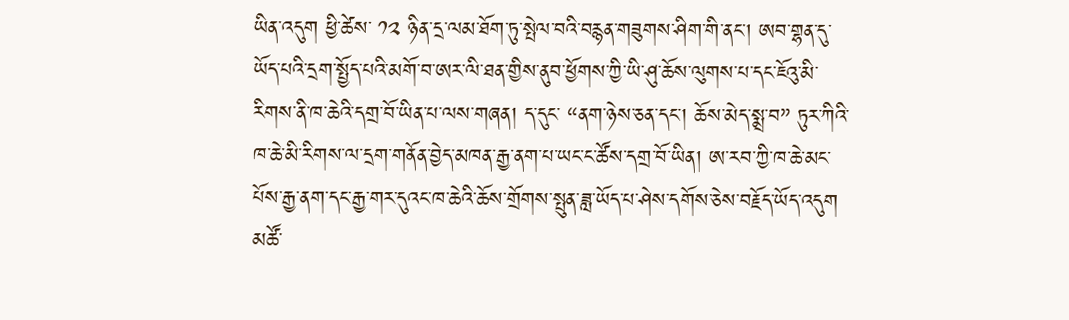ཡིན་འདུག ཕྱི་ཚེས་ ༡༢ ཉིན་དྲ་ལམ་ཐོག་ཏུ་སྤེལ་བའི་བརྙན་གཟུགས་ཤིག་གི་ནང་། ཨབ་གྷན་དུ་ཡོད་པའི་དྲག་སྤྱོད་པའི་མགོ་བ་ཨར་ལི་ཐན་གྱིས་ནུབ་ཕྱོགས་ཀྱི་ཡི་ཤུ་ཆོས་ལུགས་པ་དང་ཇོའུ་མི་རིགས་ནི་ཁ་ཆེའི་དགྲ་བོ་ཡིན་པ་ལས་གཞན། ད་དུང་ “ནག་ཉེས་ཅན་དང་། ཆོས་མེད་སྨྲ་བ” ཏུར་ཀིའི་ཁ་ཆེ་མི་རིགས་ལ་དྲག་གནོན་བྱེད་མཁན་རྒྱ་ནག་པ་ཡང་ང་ཚོས་དགྲ་བོ་ཡིན། ཨ་རབ་ཀྱི་ཁ་ཆེ་མང་པོས་རྒྱ་ནག་དང་རྒྱ་གར་དུའང་ཁ་ཆེའི་ཆོས་གྲོགས་སྤུན་ཟླ་ཡོད་པ་ཤེས་དགོས་ཅེས་བརྗོད་ཡོད་འདུག
མཚོ་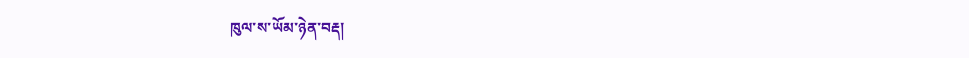ཁུལ་ས་ཡོམ་ཉེན་བརྡ།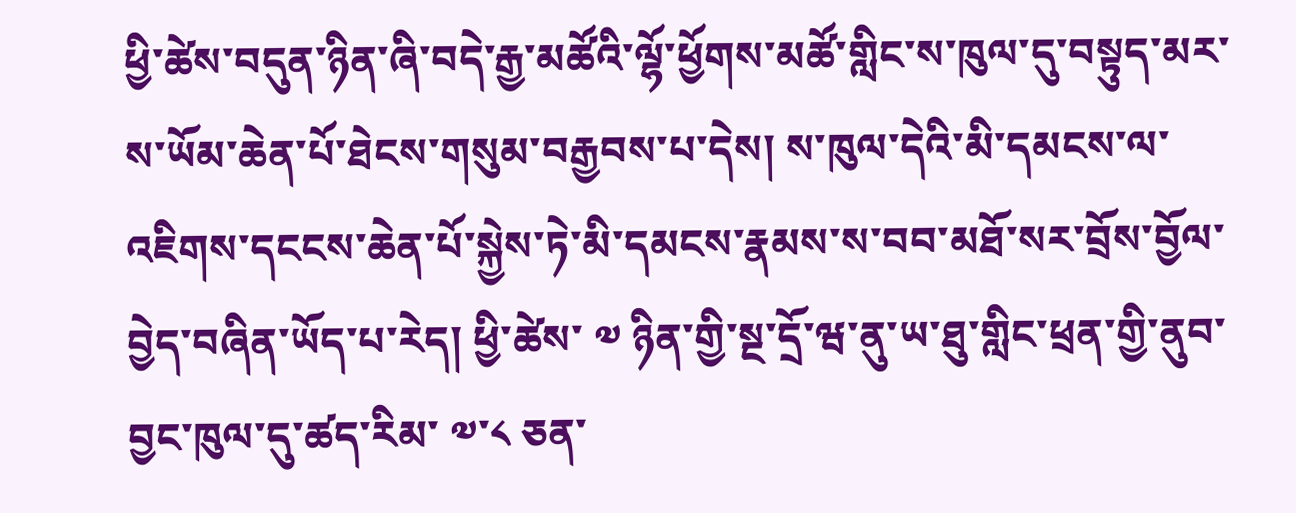ཕྱི་ཚེས་བདུན་ཉིན་ཞི་བདེ་རྒྱ་མཚོའི་ལྷོ་ཕྱོགས་མཚོ་གླིང་ས་ཁུལ་དུ་བསྟུད་མར་ས་ཡོམ་ཆེན་པོ་ཐེངས་གསུམ་བརྒྱབས་པ་དེས། ས་ཁུལ་དེའི་མི་དམངས་ལ་འཇིགས་དངངས་ཆེན་པོ་སྐྱེས་ཏེ་མི་དམངས་རྣམས་ས་བབ་མཐོ་སར་བྲོས་བྱོལ་བྱེད་བཞིན་ཡོད་པ་རེད། ཕྱི་ཚེས་ ༧ ཉིན་གྱི་སྔ་དྲོ་ཝ་ནུ་ཡ་ཐུ་གླིང་ཕྲན་གྱི་ནུབ་བྱང་ཁུལ་དུ་ཚད་རིམ་ ༧་༨ ཅན་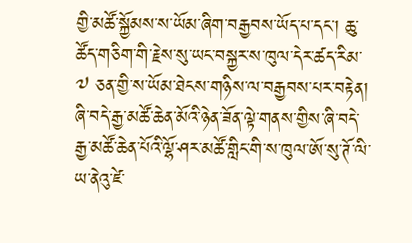གྱི་མཚོ་སྐྱོམས་ས་ཡོམ་ཞིག་བརྒྱབས་ཡོད་པ་དང་། ཆུ་ཚོད་གཅིག་གི་རྗེས་སུ་ཡང་བསྐྱར་ས་ཁུལ་དེར་ཚད་རིམ་ ༧ ཅན་གྱི་ས་ཡོམ་ཐེངས་གཉིས་ལ་བརྒྱབས་པར་བརྟེན། ཞི་བདེ་རྒྱ་མཚོ་ཆེན་མོའི་ཉེན་ཟོན་ལྟེ་གནས་གྱིས་ཞི་བདེ་རྒྱ་མཚོ་ཆེན་པོའི་ལྷོ་ཤར་མཚོ་གླིང་གི་ས་ཁུལ་ཨོ་སུ་ཊོ་ལི་ཡ་ནེའུ་ཛེ་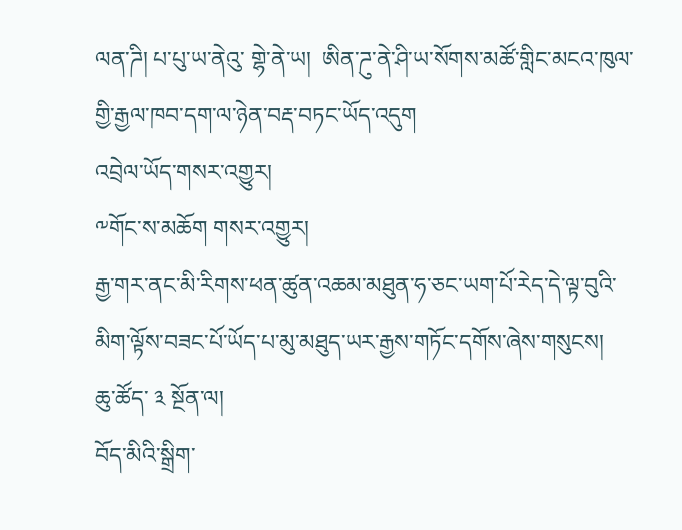ལན་ཌི། པ་པུ་ཡ་ནེའུ་ གྷེ་ནེ་ཡ།  ཨིན་ཌུ་ནེ་ཤི་ཡ་སོགས་མཚོ་གླིང་མངའ་ཁུལ་གྱི་རྒྱལ་ཁབ་དག་ལ་ཉེན་བརྡ་བཏང་ཡོད་འདུག
འབྲེལ་ཡོད་གསར་འགྱུར།
༸གོང་ས་མཆོག གསར་འགྱུར།
རྒྱ་གར་ནང་མི་རིགས་ཕན་ཚུན་འཆམ་མཐུན་ཧ་ཅང་ཡག་པོ་རེད་དེ་ལྟ་བུའི་མིག་ལྟོས་བཟང་པོ་ཡོད་པ་མུ་མཐུད་ཡར་རྒྱས་གཏོང་དགོས་ཞེས་གསུངས།
ཆུ་ཚོད་ ༣ སྔོན་ལ།
བོད་མིའི་སྒྲིག་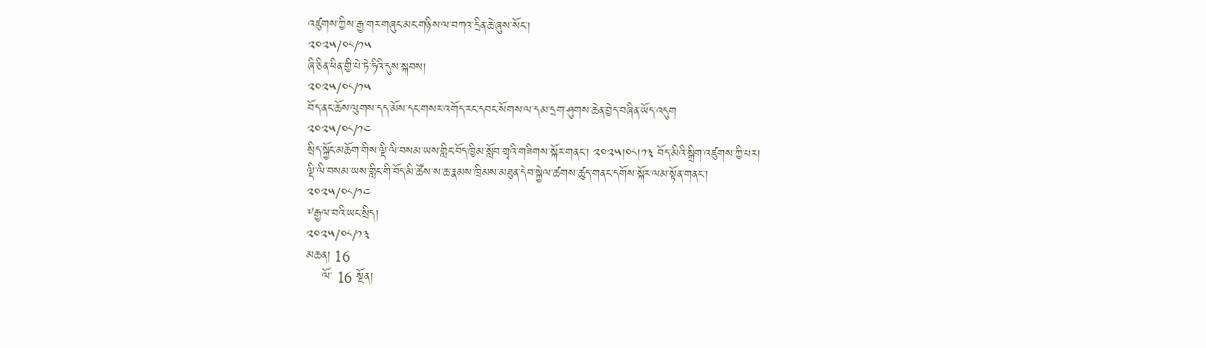འཛུགས་ཀྱིས་རྒྱ་གར་གཞུང་མང་གཉིས་ལ་བཀའ་དྲིན་ཆེ་ཞུས་སོང་།
༢༠༢༥/༠༨/༡༥
ཞི་ཅིན་ཕིན་གྱི་པེ་ཏེ་ཧིའི་དུས་སྐབས།
༢༠༢༥/༠༨/༡༥
བོད་ནང་ཆོས་ལུགས་དད་མོས་དང་གསར་འགོད་རང་དབང་སོགས་ལ་དམ་དྲག་ཤུགས་ཆེན་བྱེད་བཞིན་ཡོད་འདུག
༢༠༢༥/༠༨/༡༤
སྲིད་སྐྱོང་མཆོག་གིས་ལྡི་ལི་བསམ་ཡས་གླིང་བོད་ཁྱིམ་སློབ་གྲྭའི་གཟིགས་སྐོར་གནང་། ༢༠༢༥།༠༨།༡༣ བོད་མིའི་སྒྲིག་འཛུགས་ཀྱི་པར།
ལྡི་ལི་བསམ་ཡས་གླིང་གི་བོད་མི་ཚོས་ས་ཆ་རྣམས་ཁྲིམས་མཐུན་དེབ་སྐྱེལ་ཚགས་ཚུད་གནང་དགོས་སྐོར་ལམ་སྟོན་གནང་།
༢༠༢༥/༠༨/༡༤
༸རྒྱལ་བའི་ཡང་སྲིད།
༢༠༢༥/༠༨/༡༣
མཆན། 16
    ལོ་ 16 སྔོན།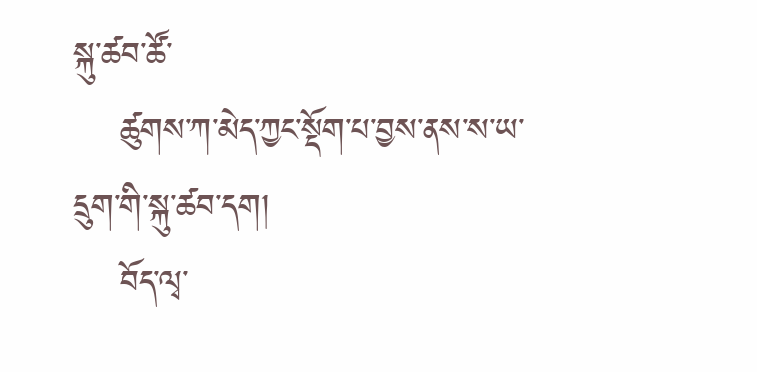སྐུ་ཚབ་ཚོ་
    ཚུགས་ཀ་མེད་ཀྱང་སྡོག་པ་བྱས་ནས་ས་ཡ་དྲུག་གི་སྐུ་ཚབ་དག།
    བོད་ལྭ་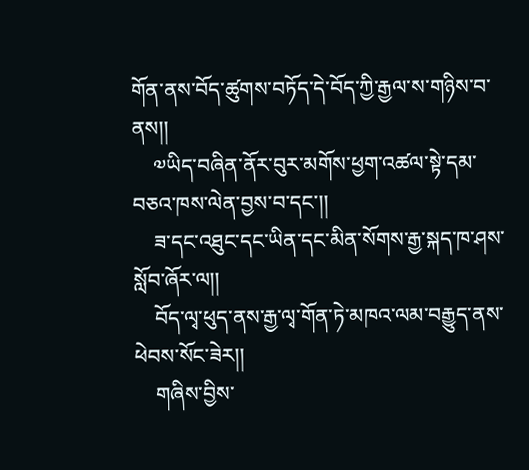གོན་ནས་བོད་ཚུགས་བཏོད་དེ་བོད་ཀྱི་རྒྱལ་ས་གཉིས་བ་ནས།།
    ༧ཡིད་བཞིན་ནོར་བུར་མགོས་ཕྱག་འཚལ་སྟེ་དམ་བཅའ་ཁས་ལེན་བྱས་བ་དང་།།
    ཟ་དང་འཐུང་དང་ཡིན་དང་མིན་སོགས་རྒྱ་སྐད་ཁ་ཤས་སློབ་ཞོར་ལ།།
    བོད་ལྭ་ཕུད་ནས་རྒྱ་ལྭ་གོན་ཏེ་མཁའ་ལམ་བརྒྱུད་ནས་ཕེབས་སོང་ཟེར།།
    གཞིས་བྱིས་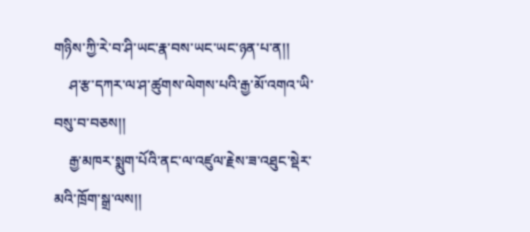གཉིས་ཀྱི་རེ་བ་ཤི་ཡང་རྣ་བས་ཡང་ཡང་ཉན་པ་ན།།
    ཤ་རྩ་དཀར་ལ་ཤ་ཚུགས་ལེགས་པའི་རྒྱ་མོ་འགའ་ཡི་བསུ་བ་བཅས།།
    རྒྱ་མཁར་སྨུག་པོའི་ནང་ལ་འཛུལ་རྗེས་ཟ་འཐུང་སྡེར་མའི་ཁྲོག་སྒྲ་ལས།།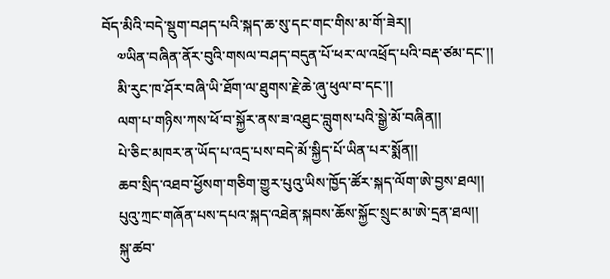བོད་མིའི་བདེ་སྡུག་བཤད་པའི་སྐད་ཆ་སུ་དང་གང་གིས་མ་གོ་ཟེར།།
    ༧ཡིན་བཞིན་ནོར་བུའི་གསལ་བཤད་བདུན་པོ་ཕར་ལ་འཕྲོད་པའི་བརྡ་ཙམ་དང་།།
    མི་རུང་ཁ་ཤོར་བཞི་ཡི་ཐོག་ལ་ཐུགས་རྗེ་ཆེ་ཞུ་ཕུལ་བ་དང་།།
    ལག་པ་གཉིས་ཀས་ཕོ་བ་སྐྱོར་ནས་ཟ་འཐུང་བླུགས་པའི་སྒྱེ་མོ་བཞིན།།
    པེ་ཅིང་མཁར་ན་ཡོད་པ་འདྲ་པས་བདེ་མོ་སྐྱིད་པོ་ཡིན་པར་སྨོན།།
    ཆབ་སྲིད་འཐབ་ཕྱོསག་གཅིག་གྱུར་པུའུ་ཡིས་ཁྱོད་ཚོར་སྐད་ལོག་ཨེ་བྱས་ཐལ།།
    པུའུ་ཀྲང་གཞོན་པས་དཔའ་སྐད་འཐེན་སྐབས་ཆོས་སྐྱོང་སྲུང་མ་ཨེ་དྲན་ཐལ།།
    སྐུ་ཚབ་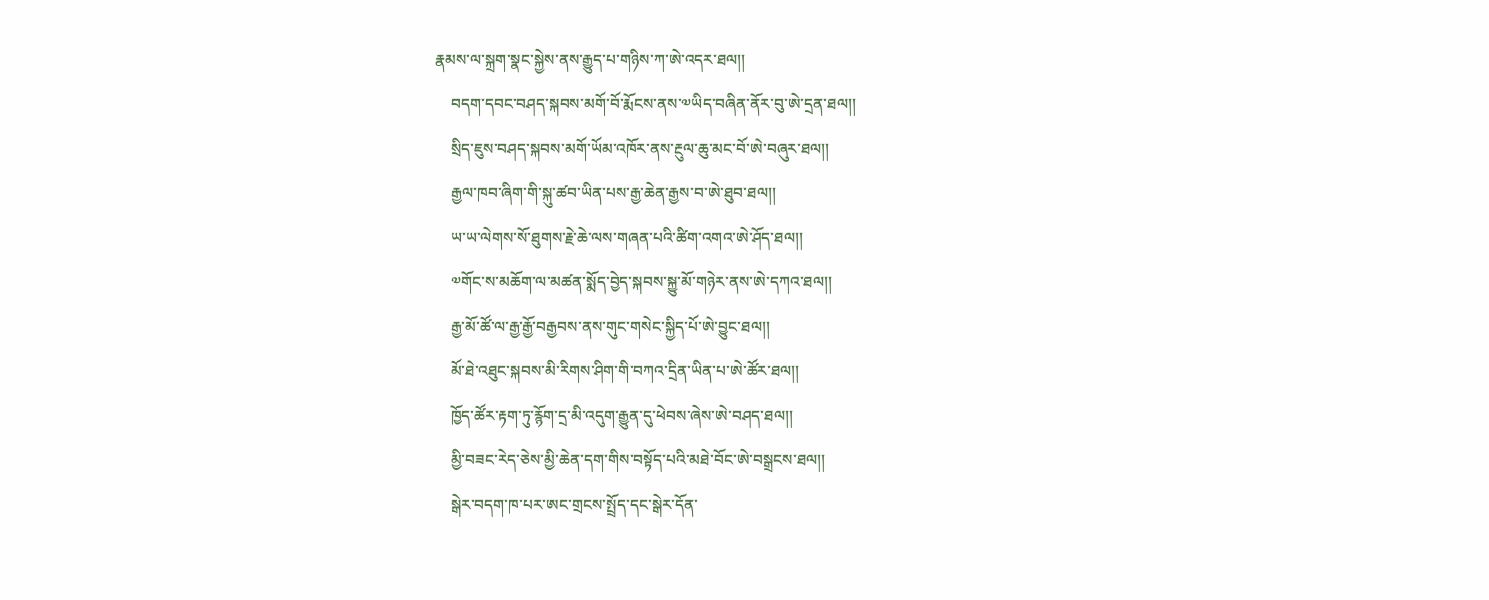རྣམས་ལ་སྐྲག་སྣང་སྐྱེས་ནས་རྒྱུད་པ་གཉིས་ཀ་ཨེ་འདར་ཐལ།།
    བདག་དབང་བཤད་སྐབས་མགོ་བོ་རྨོངས་ནས་༧ཡིད་བཞིན་ནོར་བུ་ཨེ་དྲན་ཐལ།།
    སྲིད་ཇུས་བཤད་སྐབས་མགོ་ཡོམ་འཁོར་ནས་རྔུལ་ཆུ་མང་བོ་ཨེ་བཞུར་ཐལ།།
    རྒྱལ་ཁབ་ཞིག་གི་སྐུ་ཚབ་ཡིན་པས་རྒྱ་ཆེན་རྒྱས་བ་ཨེ་ཐུབ་ཐལ།།
    ཡ་ཡ་ལེགས་སོ་ཐུགས་རྗེ་ཆེ་ལས་གཞན་པའི་ཚིག་འགའ་ཨེ་ཤོད་ཐལ།།
    ༧གོང་ས་མཆོག་ལ་མཚན་སྨོད་བྱེད་སྐབས་སྐྱུ་མོ་གཉེར་ནས་ཨེ་དཀའ་ཐལ།།
    རྒྱ་མོ་ཚོ་ལ་རྒྱ་རྒྱོ་བརྒྱབས་ནས་གུང་གསེང་སྐྱིད་པོ་ཨེ་བྱུང་ཐལ།།
    མོ་ཐེ་འཐུང་སྐབས་མི་རིགས་ཤིག་གི་བཀའ་དྲིན་ཡིན་པ་ཨེ་ཚོར་ཐལ།།
    ཁྱོད་ཚོར་རྟག་ཏུ་རྙོག་དྲ་མི་འདུག་རྒྱུན་དུ་ཕེབས་ཞེས་ཨེ་བཤད་ཐལ།།
    མྱི་བཟང་རེད་ཅེས་མྱི་ཆེན་དག་གིས་བསྟོད་པའི་མཐེ་བོང་ཨེ་བསྒྲངས་ཐལ།།
    སྒེར་བདག་ཁ་པར་ཨང་གྲངས་སྤྲོད་དང་སྒེར་དོན་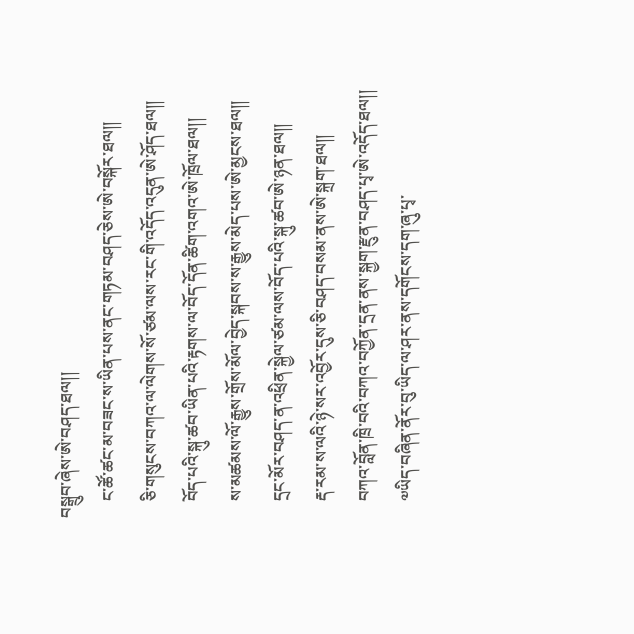བསྒྲུབ་ཞེས་ཨེ་བཤད་ཐལ།།
    ང་ཚོ་ཚང་མ་བཟང་ས་ཡིན་པས་ནང་གཏམ་བཤད་ཅེས་ཨེ་བསྐོར་ཐལ།།
    ཅི་གསུངས་བཀའ་ལ་ལེགས་སོ་ཙམ་ལས་རང་གི་འདོད་འདུན་ཨེ་ཤོད་ཐལ།།
    བོད་པའི་སྐུ་ཚབ་ཡིན་པའི་རྟགས་ལ་བོད་དོན་ཚིག་འགའ་ཨེ་ཁྲོལ་ཐལ།།
    ས་མཚམས་ལོ་རྒྱུས་གྲོས་མོལ་བྱེད་སྐབས་ས་རྒྱུས་མེད་པས་ཨེ་མྱངས་ཐལ།།
    དྲང་མོར་བཤད་ན་འཕྲིན་སྐྱེལ་ཙམ་ལས་བོད་པའི་སྐུ་ཚབ་ཨེ་ཉན་ཐལ།།
    རྡ་རམ་ས་ལའི་ཉེ་སར་འབྱོར་དུས་ཅི་བཤད་བསམ་ནས་ཨེ་སྐྲག་ཐལ།།
    བཀའ་བློན་ཁྲི་བའི་བཀའ་བཀྱོན་དྲན་ནས་སྐྱག་རྫུན་བཤད་པྭ་ཨེ་འདོད་ཐལ།།
    ༧ཡིད་བཞིན་ནོར་བུ་ཡིད་ལ་ཤར་ནས་དགོངས་དག་ཞུ་པྭ་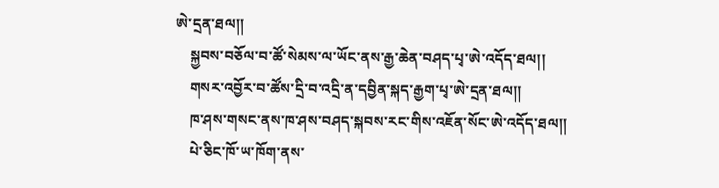ཨེ་དྲན་ཐལ།།
    སྐྱབས་བཅོལ་བ་ཚོ་སེམས་ལ་ཡོང་ནས་རྒྱ་ཆེན་བཤད་པྭ་ཨེ་འདོད་ཐལ།།
    གསར་འབྱོར་བ་ཚོས་དྲི་བ་འདྲི་ན་དབྱིན་སྐད་རྒྱག་པྭ་ཨེ་དྲན་ཐལ།།
    ཁ་ཤས་གསང་ནས་ཁ་ཤས་བཤད་སྐབས་རང་གིས་འཇོན་སོང་ཨེ་འདོད་ཐལ།།
    པེ་ཅིང་ཁོ་ཡ་ཁོག་ནས་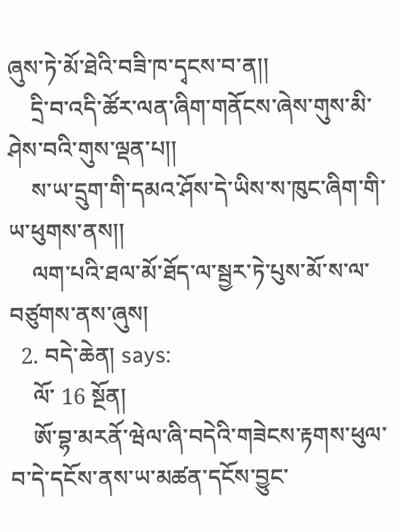ཞུས་ཏེ་མོ་ཐེའི་བཟི་ཁ་དྭངས་བ་ན།།
    དྲི་བ་འདི་ཚོར་ལན་ཞིག་གནོངས་ཞེས་གུས་མི་ཤེས་བའི་གུས་ལྡན་པ།།
    ས་ཡ་དྲུག་གི་དམའ་ཤོས་དེ་ཡིས་ས་ཁུང་ཞིག་གི་ཡ་ཕུགས་ནས།།
    ལག་པའི་ཐལ་མོ་ཐོད་ལ་སྦྱར་ཏེ་པུས་མོ་ས་ལ་བཙུགས་ནས་ཞུས།
  2. བདེ་ཆེན། says:
    ལོ་ 16 སྔོན།
    ཨོ་བྷ་མརནོ་ཝེལ་ཞི་བདེའི་གཟེངས་རྟགས་ཕུལ་བ་དེ་དངོས་ནས་ཡ་མཚན་དངོས་བྱུང་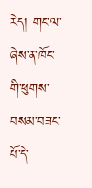རེད། གང་ལ་ཞེས་ན་ཁོང་གི་ཕུགས་བསམ་བཟང་པོ་དེ་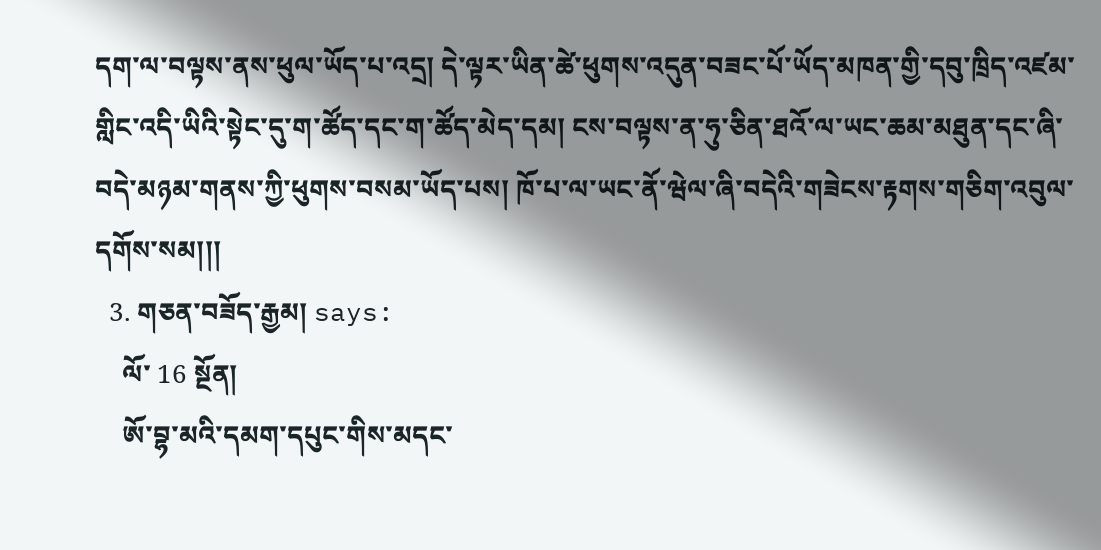དག་ལ་བལྟས་ནས་ཕུལ་ཡོད་པ་འདྲ། དེ་ལྟར་ཡིན་ཚེ་ཕུགས་འདུན་བཟང་པོ་ཡོད་མཁན་གྱི་དབུ་ཁྲིད་འཛམ་གླིང་འདི་ཡིའི་སྟེང་དུ་ག་ཚོད་དང་ག་ཚོད་མེད་དམ། ངས་བལྟས་ན་ཧུ་ཅིན་ཐའོ་ལ་ཡང་ཆམ་མཐུན་དང་ཞི་བདེ་མཉམ་གནས་ཀྱི་ཕུགས་བསམ་ཡོད་པས། ཁོ་པ་ལ་ཡང་ནོ་ཝེལ་ཞི་བདེའི་གཟེངས་རྟགས་གཅིག་འབུལ་དགོས་སམ།།།
  3. གཅན་བཟོད་རྒྱམ། says:
    ལོ་ 16 སྔོན།
    ཨོ་བྷ་མའི་དམག་དཔུང་གིས་མདང་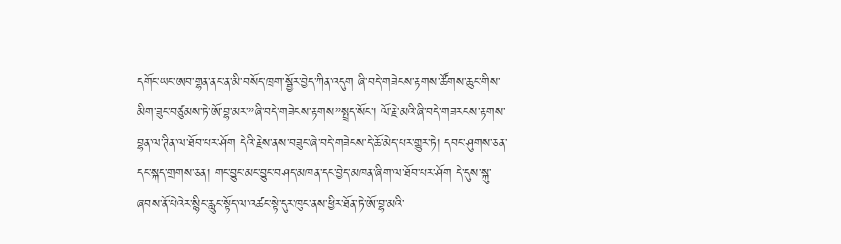དགོང་ཡང་ཨབ་གྷན་ནང་ན་མི་བསོད་ཁྲག་སྦྱོར་བྱེད་ཀིན་འདུག ཞི་བདེ་གཟེངས་རྟགས་ཚོགས་ཆུང་གིས་མིག་ཟུང་བཙུམས་ཏེ་ཨོ་བྷ་མར་”ཞི་བདེ་གཟེངས་རྟགས”སྤྲད་སོང་། ལོ་རྗེ་མའི་ཞི་བདེ་གཟརངས་རྟགས་བྷན་ལ་ཊིན་ལ་ཐོབ་པར་ཤོག དེའི་རྗེས་ནས་བཟུང་ཞེ་བདེ་གཟེངས་དེ་ཆོ་མེད་པར་གྱུར་ཏེ། དབང་ཤུགས་ཅན་དང་སྐད་གྲགས་ཅན། གང་བྱུང་མང་བྱུང་བཤད་མཁན་དང་བྱེད་མཁན་ཞིག་ལ་ཐོབ་པར་ཤོག དེ་དུས་སྐུ་ཞབས་ནོ་པེའེར་སྙིང་རླུང་སྟོད་ལ་འཚང་སྟེ་དུར་ཁུང་ནས་ཕྱིར་ཐོན་ཏེ་ཨོ་བྷ་མའི་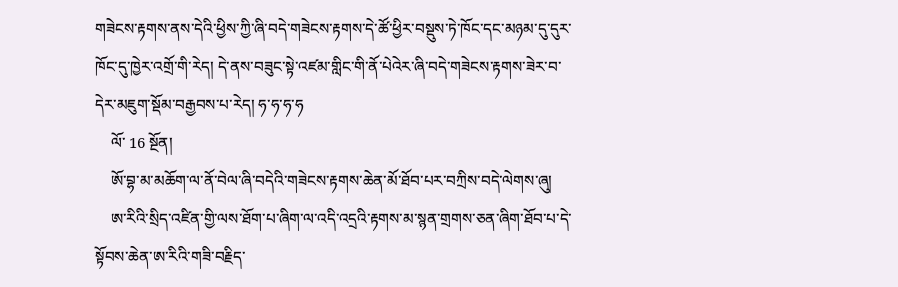གཟེངས་རྟགས་ནས་དེའི་ཕྱིས་ཀྱི་ཞི་བདེ་གཟེངས་རྟགས་དེ་ཚོ་ཕྱིར་བསྡུས་ཏེ་ཁོང་དང་མཉམ་དུ་དུར་ཁོང་དུ་ཁྱེར་འགྲོ་གི་རེད། དེ་ནས་བཟུང་སྟེ་འཛམ་གླིང་གི་ནོ་པེའེར་ཞི་བདེ་གཟེངས་རྟགས་ཟེར་བ་དེར་མཇུག་སྡོམ་བརྒྱབས་པ་རེད། ཧ་ཧ་ཧ་ཧ
    ལོ་ 16 སྔོན།
    ཨོ་བྷ་མ་མཆོག་ལ་ནོ་བེལ་ཞི་བདེའི་གཟེངས་རྟགས་ཆེན་མོ་ཐོབ་པར་བཀྲིས་བདེ་ལེགས་ཞུ།
    ཨ་རིའི་སྲིད་འཛིན་གྱི་ལས་ཐོག་པ་ཞིག་ལ་འདི་འདྲའི་རྟགས་མ་སྙན་གྲགས་ཅན་ཞིག་ཐོབ་པ་དེ་སྟོབས་ཆེན་ཨ་རིའི་གཟི་བརྗིད་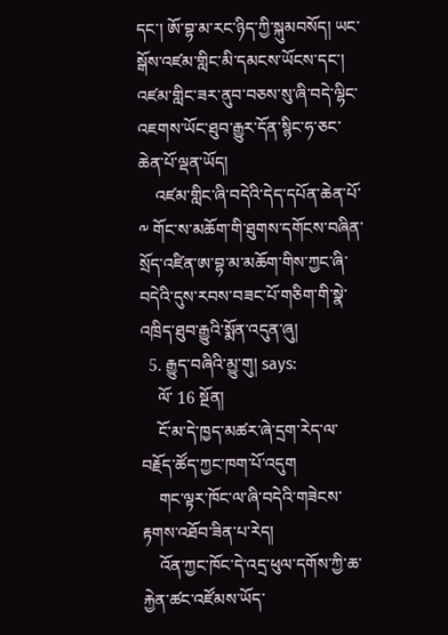དང་། ཨོ་བྷ་མ་རང་ཉིད་ཀྱི་སྐུམབསོད། ཡང་སྒོས་འཛམ་གླིང་མི་དམངས་ཡོངས་དང་། འཛམ་གླིང་ཟར་ནུབ་བཅས་སུ་ཞི་བདེ་ལྷིང་འཇགས་ཡོང་ཐུབ་རྒྱུར་དོན་སྙིང་ཧ་ཅང་ཆེན་པོ་ལྡན་ཡོད།
    འཛམ་གླིང་ཞི་བདེའི་དེད་དཔོན་ཆེན་པོ་༸ གོང་ས་མཆོག་གི་ཐུགས་དགོངས་བཞིན་སྲོད་འཛིན་ཨ་བྷ་མ་མཆོག་གིས་ཀྱང་ཞི་བདེའི་དུས་རབས་བཟང་པོ་གཅིག་གི་སྣེ་འཁྲིད་ཐུབ་རྒྱུའི་སྨོན་འདུན་ཞུ།
  5. རྒྱུད་བཞིའི་མྱུ་གུ། says:
    ལོ་ 16 སྔོན།
    ངོ་མ་དེ་ཁྱད་མཚར་ཞེ་དྲག་རེད་ལ་བརྗོད་ཚོད་ཀྱང་ཁག་པོ་འདུག
    གང་ལྟར་ཁོང་ལ་ཞི་བདེའི་གཟེངས་རྟགས་འཐོབ་ཟིན་པ་རེད།
    འོན་ཀྱང་ཁོང་དེ་འདྲ་ཕུལ་དགོས་ཀྱི་ཆ་རྐྱེན་ཚང་འཛོམས་ཡོད་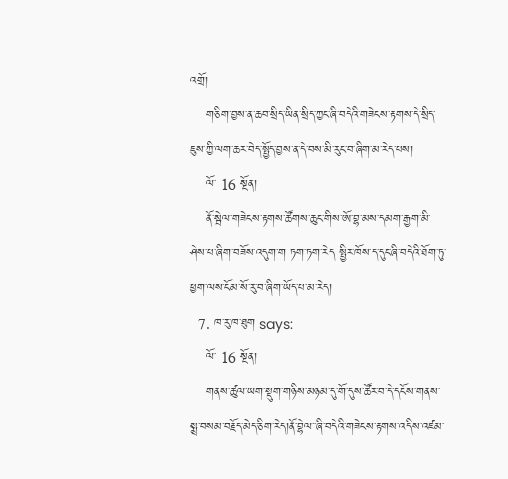འགྲོ།
    གཅིག་བྱས་ན་ཆབ་སྲིད་ཡིན་སྲིད་ཀྱང་ཞི་བདེའི་གཟེངས་རྟགས་དེ་སྲིད་ཇུས་ཀྱི་ལག་ཆར་བེད་སྤྱོད་བྱས་ན་དེ་བས་མི་རུང་བ་ཞིག་མ་རེད་པས།
    ལོ་ 16 སྔོན།
    ནོ་སྦེལ་གཟེངས་རྟགས་ཚོགས་ཆུང་གིས་ཨོ་བྷ་མས་དམག་རྒྱག་མི་ཤེས་པ་ཞིག་བཟོས་འདུག་ག ཏག་ཏག་རེད སྤྱིར་ཁོས་ད་དུང་ཞི་བདེའི་ཐོག་ཏུ་ཕྱག་ལས་ངོམ་སོ་རུ་བ་ཞིག་ཡོད་པ་མ་རེད།
  7. ཁ་རུ་ཁ་ཐུག says:
    ལོ་ 16 སྔོན།
    གནས་ཚུལ་ཡག་སྡུག་གཉིས་མཉམ་དུ་གོ་དུས་ཚོར་བ་དེ་དངོས་གནས་སྨྲ་བསམ་བརྗོད་མེད་ཅིག་རེད།ནོ་བྷེལ་་ཞི་བདེའི་གཟེངས་རྟགས་འདིས་འཛམ་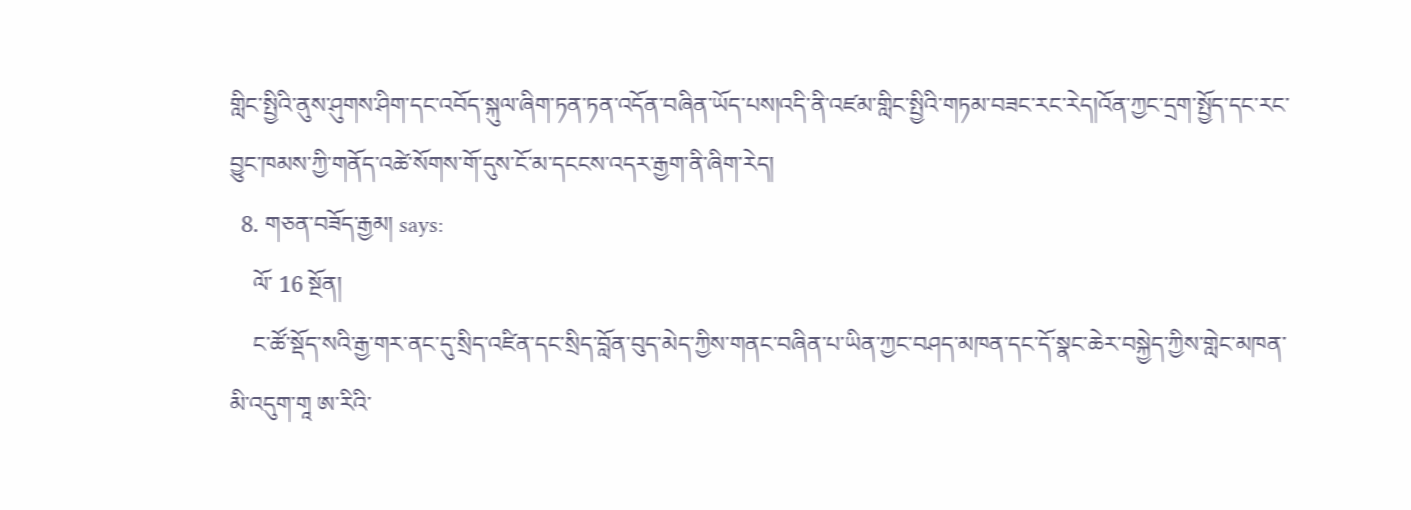གླིང་སྤྱིའི་ནུས་ཤུགས་ཤིག་དང་འབོད་སྐུལ་ཞིག་ཏན་ཏན་འདོན་བཞིན་ཡོད་པས།འདི་ནི་འཛམ་གླིང་སྤྱིའི་གཏམ་བཟང་རང་རེད།འོན་ཀྱང་དྲག་སྤྱོད་དང་རང་བྱུང་ཁམས་ཀྱི་གནོད་འཚེ་སོགས་གོ་དུས་ངོ་མ་དངངས་འདར་རྒྱག་ནི་ཞིག་རེད།
  8. གཅན་བཟོད་རྒྱམ། says:
    ལོ་ 16 སྔོན།
    ང་ཚོ་སྡོད་སའི་རྒྱ་གར་ནང་དུ་སྲིད་འཛིན་དང་སྲིད་བློན་བུད་མེད་ཀྱིས་གནང་བཞིན་པ་ཡིན་ཀྱང་བཤད་མཁན་དང་དོ་སྣང་ཆེར་བསྐྱེད་ཀྱིས་གླེང་མཁན་མི་འདུག་གཱ ཨ་རིའི་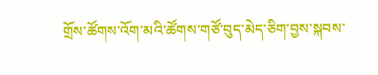གྲོས་ཚོགས་འོག་མའི་ཚོགས་གཙོ་བུད་མེད་ཅིག་བྱས་སྐབས་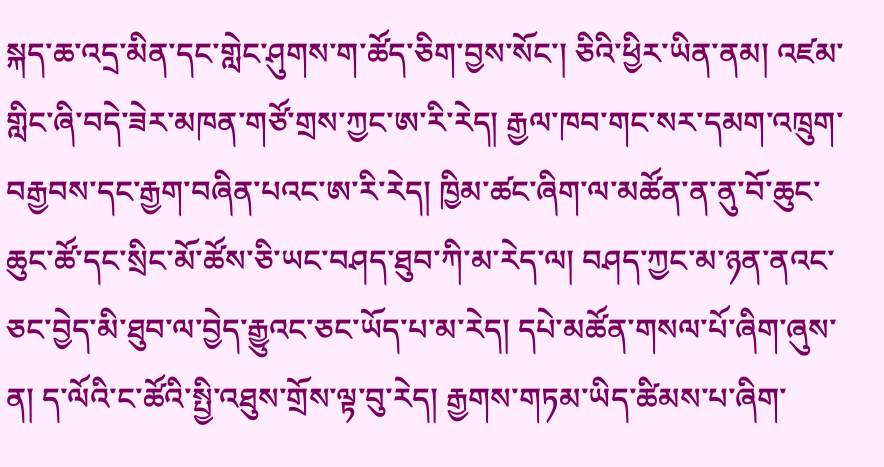སྐད་ཆ་འདྲ་མིན་དང་གླེང་ཤུགས་ག་ཚོད་ཅིག་བྱས་སོང་། ཅིའི་ཕྱིར་ཡིན་ནམ། འཛམ་གླིང་ཞི་བདེ་ཟེར་མཁན་གཙོ་གྲས་ཀྱང་ཨ་རི་རེད། རྒྱལ་ཁབ་གང་སར་དམག་འཁྲུག་བརྒྱབས་དང་རྒྱག་བཞིན་པའང་ཨ་རི་རེད། ཁྱིམ་ཚང་ཞིག་ལ་མཚོན་ན་ནུ་བོ་ཆུང་ཆུང་ཚོ་དང་སྲིང་མོ་ཚོས་ཅི་ཡང་བཤད་ཐུབ་ཀི་མ་རེད་ལ། བཤད་ཀྱང་མ་ཉན་ནའང་ཅང་བྱེད་མི་ཐུབ་ལ་བྱེད་རྒྱུའང་ཅང་ཡོད་པ་མ་རེད། དཔེ་མཚོན་གསལ་པོ་ཞིག་ཞུས་ན། ད་ལོའི་ང་ཚོའི་སྤྱི་འཐུས་གྲོས་ལྟ་བུ་རེད། རྒྱགས་གཏམ་ཡིད་ཚིམས་པ་ཞིག་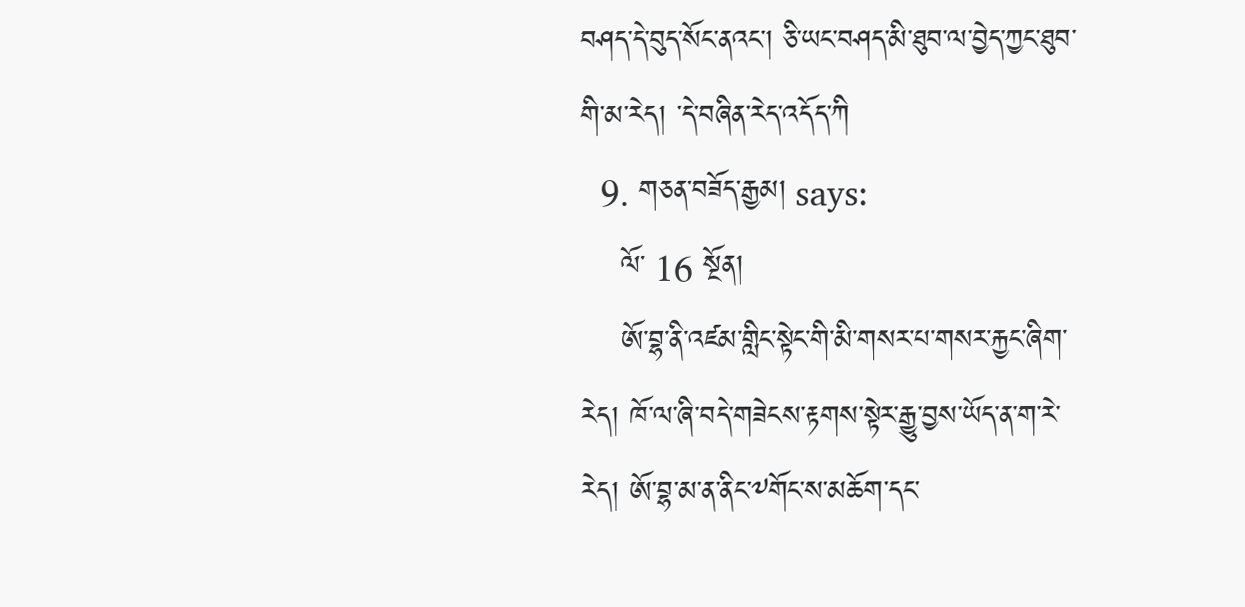བཤད་དེ་བུད་སོང་ནའང་། ཅི་ཡང་བཤད་མི་ཐུབ་ལ་བྱེད་ཀྱང་ཐུབ་གི་མ་རེད། ་དེ་བཞིན་རེད་འདོད་ཀི
  9. གཅན་བཟོད་རྒྱམ། says:
    ལོ་ 16 སྔོན།
    ཨོ་བྷ་ནི་འཛམ་གླིང་སྟེང་གི་མི་གསར་པ་གསར་རྐྱང་ཞིག་རེད། ཁོ་ལ་ཞི་བདེ་གཟེངས་རྟགས་སྟེར་རྒྱུ་བྱས་ཡོད་ན་ག་རེ་རེད། ཨོ་བྷ་མ་ན་ནིང་༸གོང་ས་མཆོག་དང་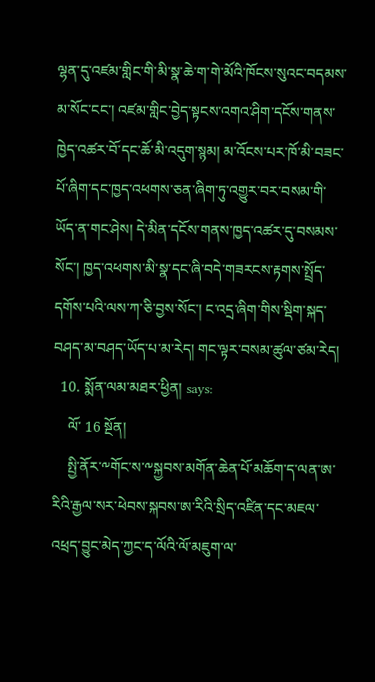ལྷན་དུ་འཛམ་གླིང་གི་མི་སྣ་ཆེ་ག་གེ་མོའི་ཁོངས་སུའང་བདམས་མ་སོང་ངང་། འཛམ་གླིང་བྱེད་སྟངས་འགའ་ཤིག་དངོས་གནས་ཁྱེད་འཚར་བོ་དང་ཆོ་མི་འདུག་སྙམ། མ་འོངས་པར་ཁོ་མི་བཟང་པོ་ཞིག་དང་ཁྱད་འཕགས་ཅན་ཞིག་ཏུ་འགྱུར་བར་བསམ་གི་ཡོད་ན་གང་ཤེས། དེ་མིན་དངོས་གནས་ཁྱད་འཚར་དུ་བསམས་སོང་། ཁྱད་འཕགས་མི་སྣ་དང་ཞི་བདེ་གཟརངས་རྟགས་སྤྲོད་དགོས་པའི་ལས་ཀ་ཅི་བྱས་སོང་། ང་འདྲ་ཞིག་གིས་སྡིག་སྐད་བཤད་མ་བཤད་ཡོད་པ་མ་རེད། གང་ལྟར་བསམ་ཚུལ་ཙམ་རེད།
  10. སྨོན་ལམ་མཐར་ཕྱིན། says:
    ལོ་ 16 སྔོན།
    སྤྱི་ནོར་༸གོང་ས་༸སྐྱབས་མགོན་ཆེན་པོ་མཆོག་ད་ལན་ཨ་རིའི་རྒྱལ་སར་ཕེབས་སྐབས་ཨ་རིའི་སྲིད་འཛིན་དང་མཇལ་འཕྲད་བྱུང་མེད་ཀྱང་ད་ལོའི་ལོ་མཇུག་ལ་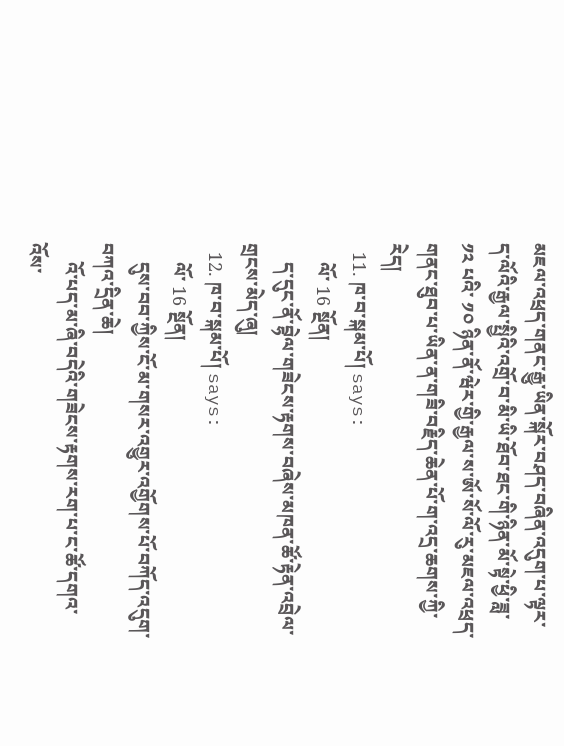མཇལ་འཕྲད་གནང་རྒྱུ་ཡིན་སྐོར་བཤད་བཞིན་འདུག་པ་ལྟར་ད་ལོའི་རྒྱལ་སྤྱིའི་འགྲོ་བ་མི་ཡི་ཐོབ་ཐང་གི་ཉིན་མོ་སྟེ་ཕྱི་ཟླ་ ༡༢ པའི་ ༡༠ ཉིན་ནོ་ཝེར་གྱི་རྒྱལ་ས་ཨོ་སོ་ལོ་རུ་མཇལ་འཕྲད་གནང་ཐུབ་པ་ཡིན་ན་གཟི་བརྗིད་ཆེན་པོ་ག་འདྲ་ཆགས་ཀྱི་རེད།
  11. ཁ་བ་སྐམ་པོ། says:
    ལོ་ 16 སྔོན།
    ད་དུང་ནོ་བྷེལ་གཟེངས་རྟགས་བཞེས་མཁན་ཚོ་རྟེན་འབྲེལ་གྲངས་མེད་ཞུ།
  12. ཁ་བ་སྐམ་པོ། says:
    ལོ་ 16 སྔོན།
    དུས་བབ་ཀྱིས་ངོ་མ་གསར་འགྱུར་འགྱོགས་པོ་བཀོད་འདུག་བཀའ་དྲིན་ཆེ།
    འོ་པད་མ་ཞི་བདེའི་གཟེངས་རྟགས་རག་པ་ང་ཚོ་དགའ་འོས་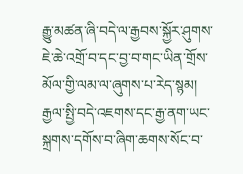རྒྱུ་མཚན་ཞི་བདེ་ལ་རྒྱབས་སྐྱོར་ཤུགས་ཇེ་ཆེ་འགྲོ་བ་དང་བྱ་བ་གང་ཡིན་གྲོས་མོལ་གྱི་ལམ་ལ་ཞུགས་པ་རེད་སྙམ། རྒྱལ་སྤྱི་བདེ་འཇགས་དང་རྒྱ་ནག་ཡང་སྐྲགས་དགོས་བ་ཞིག་ཆགས་སོང་བ་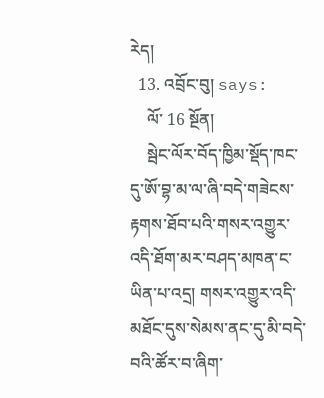རེད།
  13. འབྲོང་བུ། says:
    ལོ་ 16 སྔོན།
    སྦེང་ལོར་བོད་ཁྱིམ་སྡོད་ཁང་དུ་ཨོ་བྷ་མ་ལ་ཞི་བདེ་གཟེངས་རྟགས་ཐོབ་པའི་གསར་འགྱུར་འདི་ཐོག་མར་བཤད་མཁན་ང་ཡིན་པ་འདྲ། གསར་འགྱུར་འདི་མཐོང་དུས་སེམས་ནང་དུ་མི་བདེ་བའི་ཚོར་བ་ཞིག་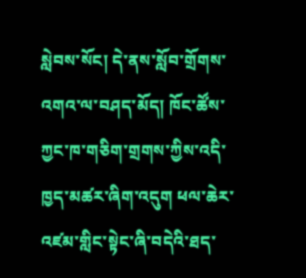སླེབས་སོང། དེ་ནས་སློབ་གྲོགས་འགའ་ལ་བཤད་མོད། ཁོང་ཚོས་ཀྱང་ཁ་གཅིག་གྲགས་ཀྱིས་འདི་ཁྱད་མཚར་ཞིག་འདུག ཕལ་ཆེར་འཛམ་གླིང་སྟེང་ཞི་བདེའི་ཐད་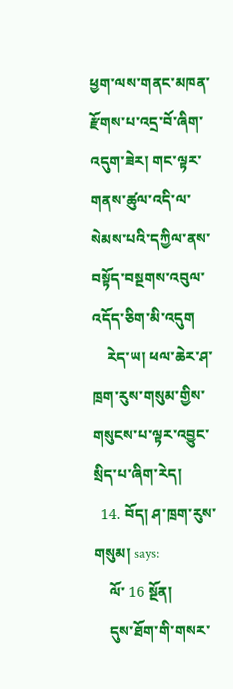ཕྱག་ལས་གནང་མཁན་རྫོགས་པ་འདྲ་བོ་ཞིག་འདུག་ཟེར། གང་ལྟར་གནས་ཚུལ་འདི་ལ་སེམས་པའི་དཀྱིལ་ནས་བསྟོད་བསྔགས་འབུལ་འདོད་ཅིག་མི་འདུག
    རེད་ཡ། ཕལ་ཆེར་ཤ་ཁྲག་རུས་གསུམ་གྱིས་གསུངས་པ་ལྟར་འབྱུང་སྲིད་པ་ཞིག་རེད།
  14. བོད། ཤ་ཁྲག་རུས་གསུམ། says:
    ལོ་ 16 སྔོན།
    དུས་ཐོག་གི་གསར་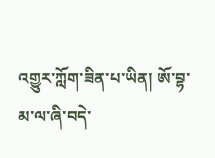འགྱུར་ཀློག་ཟིན་པ་ཡིན། ཨོ་བྷ་མ་ལ་ཞི་བདེ་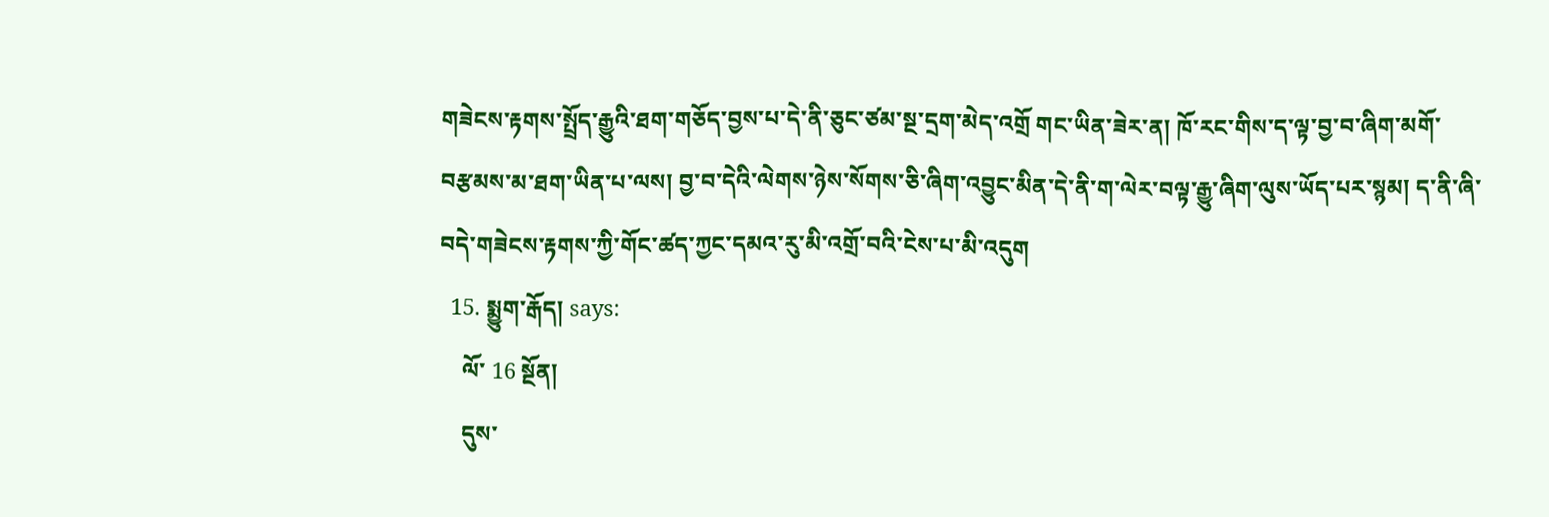གཟེངས་རྟགས་སྤྲོད་རྒྱུའི་ཐག་གཅོད་བྱས་པ་དེ་ནི་ཅུང་ཙམ་སྔ་དྲག་མེད་འགྲོ གང་ཡིན་ཟེར་ན། ཁོ་རང་གིས་ད་ལྟ་བྱ་བ་ཞིག་མགོ་བརྩམས་མ་ཐག་ཡིན་པ་ལས། བྱ་བ་དེའི་ལེགས་ཉེས་སོགས་ཅི་ཞིག་འབྱུང་མིན་དེ་ནི་ག་ལེར་བལྟ་རྒྱུ་ཞིག་ལུས་ཡོད་པར་སྙམ། ད་ནི་ཞི་བདེ་གཟེངས་རྟགས་ཀྱི་གོང་ཚད་ཀྱང་དམའ་རུ་མི་འགྲོ་བའི་ངེས་པ་མི་འདུག
  15. སྨྱུག་རྒོད། says:
    ལོ་ 16 སྔོན།
    དུས་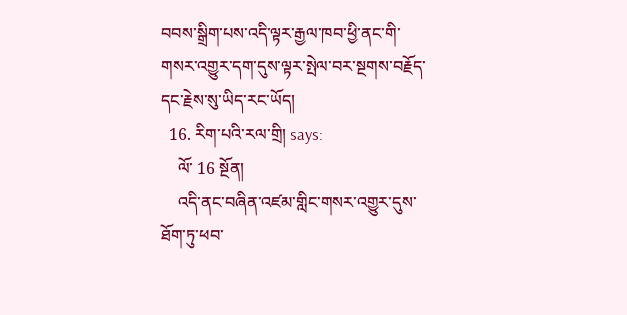བབས་སྒྲིག་པས་འདི་ལྟར་རྒྱལ་ཁབ་ཕྱི་ནང་གི་གསར་འགྱུར་དག་དུས་ལྟར་སྤེལ་བར་སྔགས་བརྗོད་དང་རྗེས་སུ་ཡིད་རང་ཡོད།
  16. རིག་པའི་རལ་གྲི། says:
    ལོ་ 16 སྔོན།
    འདི་ནང་བཞིན་འཛམ་གླིང་གསར་འགྱུར་དུས་ཐོག་ཏུ་ཕབ་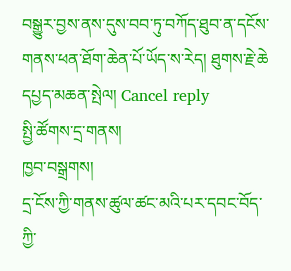བསྒྱུར་བྱས་ནས་དུས་བབ་ཏུ་བཀོད་ཐུབ་ན་དངོས་གནས་ཕན་ཐོག་ཆེན་པོ་ཡོད་ས་རེད། ཐུགས་རྗེ་ཆེ
དཔྱད་མཆན་སྤེལ། Cancel reply
སྤྱི་ཚོགས་དྲ་གནས།
ཁྱབ་བསྒྲགས།
དྲ་ངོས་ཀྱི་གནས་ཚུལ་ཚང་མའི་པར་དབང་བོད་ཀྱི་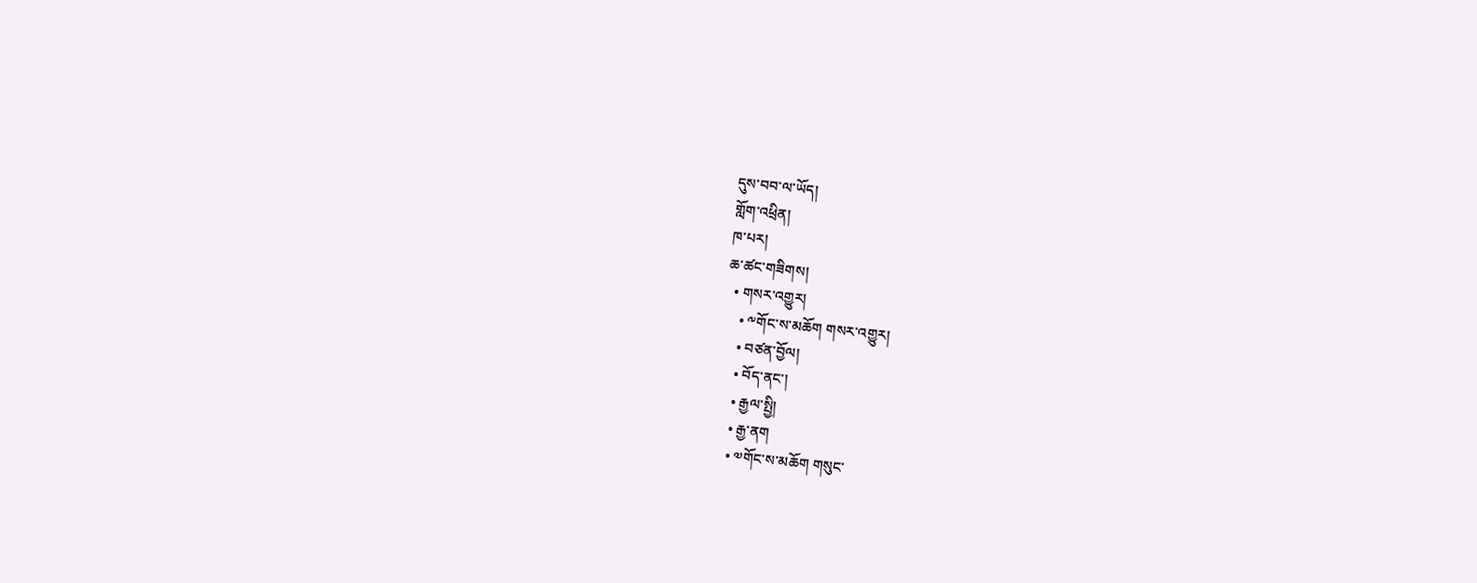དུས་བབ་ལ་ཡོད།
གློག་འཕྲིན།
ཁ་པར།
ཆ་ཚང་གཟིགས།
  • གསར་འགྱུར།
    • ༸གོང་ས་མཆོག གསར་འགྱུར།
    • བཙན་བྱོལ།
    • བོད་ནང་།
    • རྒྱལ་སྤྱི།
    • རྒྱ་ནག
    • ༧གོང་ས་མཆོག གསུང་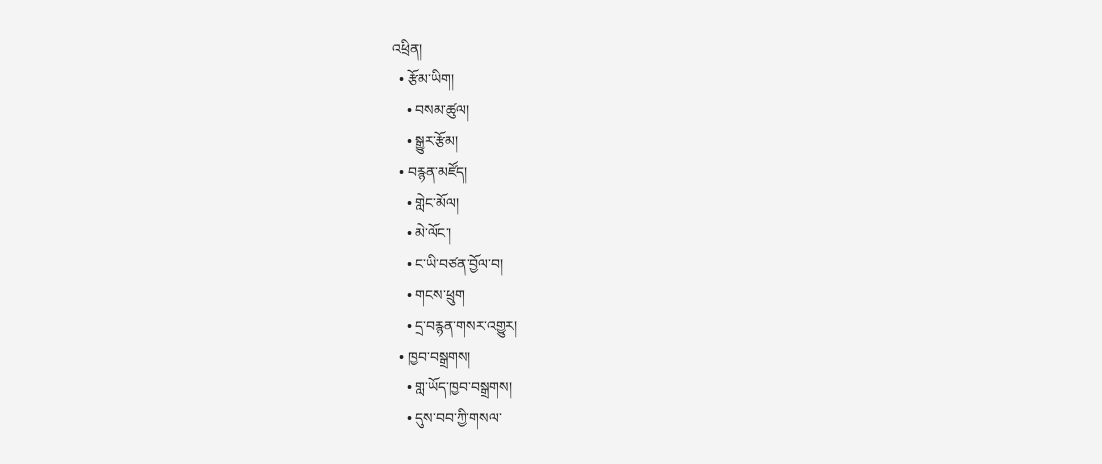འཕྲིན།
  • རྩོམ་ཡིག།
    • བསམ་ཚུལ།
    • སྒྱུར་རྩོམ།
  • བརྙན་མཛོད།
    • གླེང་མོལ།
    • མེ་ལོང་།
    • ང་ཡི་བཙན་བྱོལ་བ།
    • གངས་ཕྲུག
    • དྲ་བརྙན་གསར་འགྱུར།
  • ཁྱབ་བསྒྲགས།
    • གླ་ཡོད་ཁྱབ་བསྒྲགས།
    • དུས་བབ་ཀྱི་གསལ་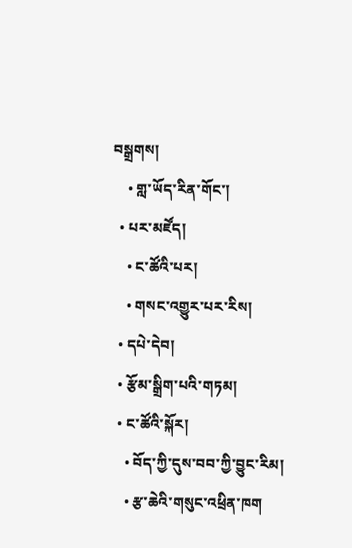བསྒྲགས།
    • གླ་ཡོད་རིན་གོང་།
  • པར་མཛོད།
    • ང་ཚོའི་པར།
    • གསང་འགྱུར་པར་རིས།
  • དཔེ་དེབ།
  • རྩོམ་སྒྲིག་པའི་གཏམ།
  • ང་ཚོའི་སྐོར།
    • བོད་ཀྱི་དུས་བབ་ཀྱི་བྱུང་རིམ།
    • རྩ་ཆེའི་གསུང་འཕྲིན་ཁག